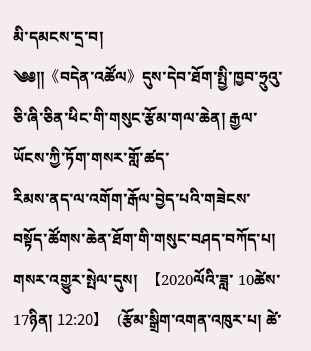མི་དམངས་དྲ་བ།
༄༅༎《བདེན་འཚོལ》དུས་དེབ་ཐོག་སྤྱི་ཁྱབ་ཧྲུའུ་ཅི་ཞི་ཅིན་ཕིང་གི་གསུང་རྩོམ་གལ་ཆེན། རྒྱལ་ཡོངས་ཀྱི་ཏོག་གསར་གློ་ཚད་
རིམས་ནད་ལ་འགོག་རྒོལ་བྱེད་པའི་གཟེངས་བསྟོད་ཚོགས་ཆེན་ཐོག་གི་གསུང་བཤད་བཀོད་པ།
གསར་འགྱུར་སྤེལ་དུས།  【2020ལོའི་ཟླ་ 10ཚེས་17ཉིན། 12:20】   (རྩོམ་སྒྲིག་འགན་འཁུར་པ། ཚེ་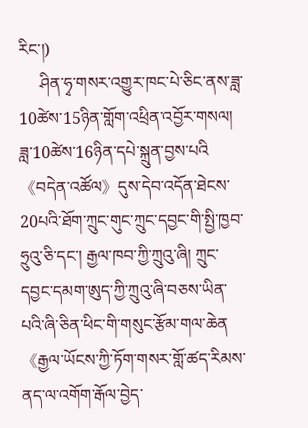རིང་།)
     ཤིན་ཧྭ་གསར་འགྱུར་ཁང་པེ་ཅིང་ནས་ཟླ་10ཚེས་15ཉིན་གློག་འཕྲིན་འབྱོར་གསལ། ཟླ་10ཚེས་16ཉིན་དཔེ་སྐྲུན་བྱས་པའི《བདེན་འཚོལ》དུས་དེབ་འདོན་ཐེངས་20པའི་ཐོག་ཀྲུང་གུང་ཀྲུང་དབྱང་གི་སྤྱི་ཁྱབ་ཧྲུའུ་ཅི་དང་། རྒྱལ་ཁབ་ཀྱི་ཀྲུའུ་ཞི། ཀྲུང་དབྱང་དམག་ཨུད་ཀྱི་ཀྲུའུ་ཞི་བཅས་ཡིན་པའི་ཞི་ཅིན་ཕིང་གི་གསུང་རྩོམ་གལ་ཆེན《རྒྱལ་ཡོངས་ཀྱི་ཏོག་གསར་གློ་ཚད་རིམས་ནད་ལ་འགོག་རྒོལ་བྱེད་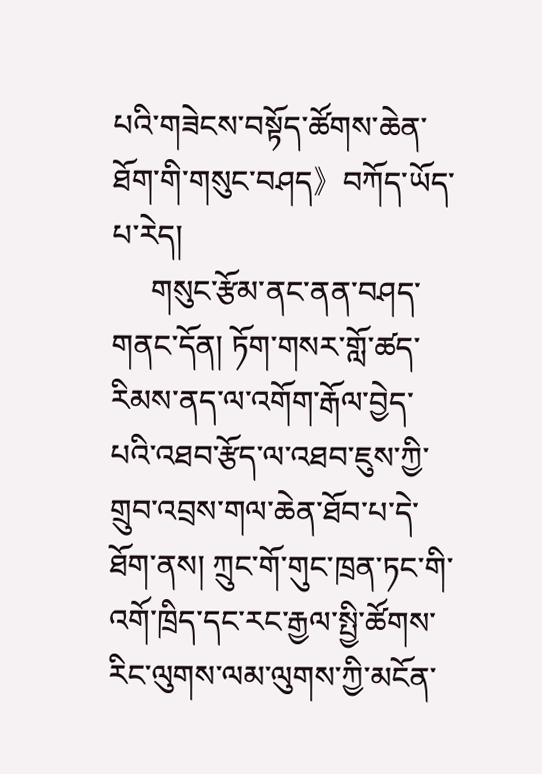པའི་གཟེངས་བསྟོད་ཚོགས་ཆེན་ཐོག་གི་གསུང་བཤད》བཀོད་ཡོད་པ་རེད།
     གསུང་རྩོམ་ནང་ནན་བཤད་གནང་དོན། ཏོག་གསར་གློ་ཚད་རིམས་ནད་ལ་འགོག་རྒོལ་བྱེད་པའི་འཐབ་རྩོད་ལ་འཐབ་ཇུས་ཀྱི་གྲུབ་འབྲས་གལ་ཆེན་ཐོབ་པ་དེ་ཐོག་ནས། ཀྲུང་གོ་གུང་ཁྲན་ཏང་གི་འགོ་ཁྲིད་དང་རང་རྒྱལ་སྤྱི་ཚོགས་རིང་ལུགས་ལམ་ལུགས་ཀྱི་མངོན་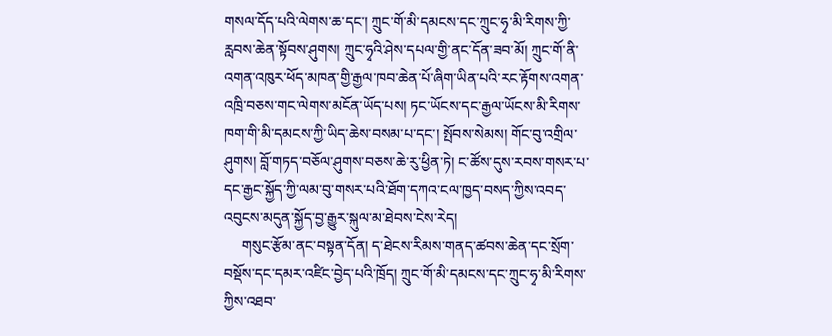གསལ་དོད་པའི་ལེགས་ཆ་དང་། ཀྲུང་གོ་མི་དམངས་དང་ཀྲུང་ཧྭ་མི་རིགས་ཀྱི་རླབས་ཆེན་སྟོབས་ཤུགས། ཀྲུང་ཧྭའི་ཤེས་དཔལ་གྱི་ནང་དོན་ཟབ་མོ། ཀྲུང་གོ་ནི་འགན་འཁུར་ཕོད་མཁན་གྱི་རྒྱལ་ཁབ་ཆེན་པོ་ཞིག་ཡིན་པའི་རང་རྟོགས་འགན་འཁྲི་བཅས་གང་ལེགས་མངོན་ཡོད་པས། ཏང་ཡོངས་དང་རྒྱལ་ཡོངས་མི་རིགས་ཁག་གི་མི་དམངས་ཀྱི་ཡིད་ཆེས་བསམ་པ་དང་། སྤོབས་སེམས། གོང་བུ་འགྲིལ་ཤུགས། བློ་གཏད་བཅོལ་ཤུགས་བཅས་ཆེ་རུ་ཕྱིན་ཏེ། ང་ཚོས་དུས་རབས་གསར་པ་དང་རྒྱང་སྐྱོད་ཀྱི་ལམ་བུ་གསར་པའི་ཐོག་དཀའ་ངལ་ཁྱད་བསད་ཀྱིས་འབད་འབུངས་མདུན་སྐྱོད་བྱ་རྒྱུར་སྐུལ་མ་ཐེབས་ངེས་རེད།
     གསུང་རྩོམ་ནང་བསྟན་དོན། ད་ཐེངས་རིམས་གནད་ཚབས་ཆེན་དང་སྲོག་བསྡོས་དང་དམར་འཛིང་བྱེད་པའི་ཁྲོད། ཀྲུང་གོ་མི་དམངས་དང་ཀྲུང་ཧྭ་མི་རིགས་ཀྱིས་འཐབ་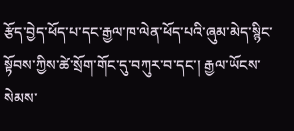རྩོད་བྱེད་ཕོད་པ་དང་རྒྱལ་ཁ་ལེན་ཕོད་པའི་ཞུམ་མེད་སྙིང་སྟོབས་ཀྱིས་ཚེ་སྲོག་གོང་དུ་བཀུར་བ་དང་། རྒྱལ་ཡོངས་སེམས་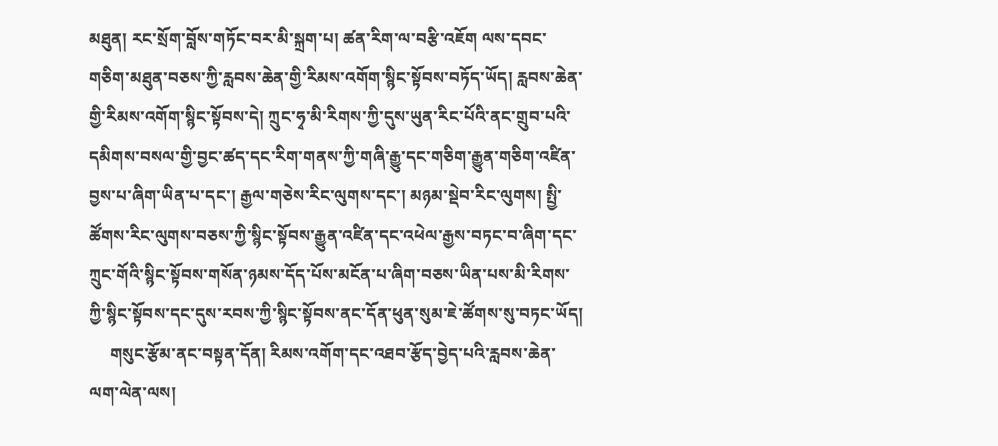མཐུན། རང་སྲོག་བློས་གཏོང་བར་མི་སྐྲག་པ། ཚན་རིག་ལ་བརྩི་འཇོག ལས་དབང་གཅིག་མཐུན་བཅས་ཀྱི་རླབས་ཆེན་གྱི་རིམས་འགོག་སྙིང་སྟོབས་བཏོད་ཡོད། རླབས་ཆེན་གྱི་རིམས་འགོག་སྙིང་སྟོབས་དེ། ཀྲུང་ཧྭ་མི་རིགས་ཀྱི་དུས་ཡུན་རིང་པོའི་ནང་གྲུབ་པའི་དམིགས་བསལ་གྱི་བྱང་ཚད་དང་རིག་གནས་ཀྱི་གཞི་རྒྱུ་དང་གཅིག་རྒྱུན་གཅིག་འཛིན་བྱས་པ་ཞིག་ཡིན་པ་དང་། རྒྱལ་གཅེས་རིང་ལུགས་དང་། མཉམ་སྡེབ་རིང་ལུགས། སྤྱི་ཚོགས་རིང་ལུགས་བཅས་ཀྱི་སྙིང་སྟོབས་རྒྱུན་འཛིན་དང་འཕེལ་རྒྱས་བཏང་བ་ཞིག་དང་ཀྲུང་གོའི་སྙིང་སྟོབས་གསོན་ཉམས་དོད་པོས་མངོན་པ་ཞིག་བཅས་ཡིན་པས་མི་རིགས་ཀྱི་སྙིང་སྟོབས་དང་དུས་རབས་ཀྱི་སྙིང་སྟོབས་ནང་དོན་ཕུན་སུམ་ཇེ་ཚོགས་སུ་བཏང་ཡོད།
     གསུང་རྩོམ་ནང་བསྟན་དོན། རིམས་འགོག་དང་འཐབ་རྩོད་བྱེད་པའི་རླབས་ཆེན་ལག་ལེན་ལས།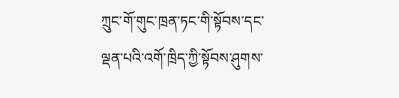ཀྲུང་གོ་གུང་ཁྲན་ཏང་གི་སྟོབས་དང་ལྡན་པའི་འགོ་ཁྲིད་ཀྱི་སྟོབས་ཤུགས་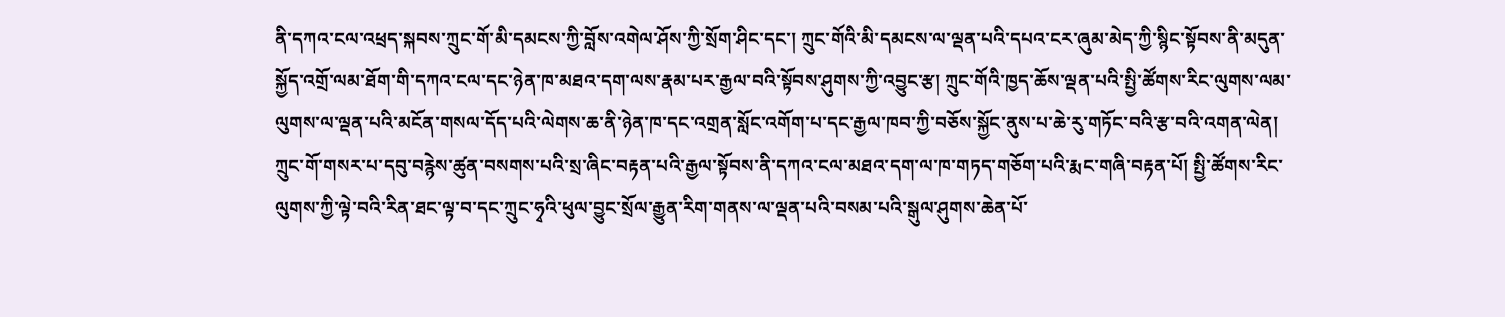ནི་དཀའ་ངལ་འཕྲད་སྐབས་ཀྲུང་གོ་མི་དམངས་ཀྱི་བློས་འགེལ་ཤོས་ཀྱི་སྲོག་ཤིང་དང་། ཀྲུང་གོའི་མི་དམངས་ལ་ལྡན་པའི་དཔའ་ངར་ཞུམ་མེད་ཀྱི་སྙིང་སྟོབས་ནི་མདུན་སྐྱོད་འགྲོ་ལམ་ཐོག་གི་དཀའ་ངལ་དང་ཉེན་ཁ་མཐའ་དག་ལས་རྣམ་པར་རྒྱལ་བའི་སྟོབས་ཤུགས་ཀྱི་འབྱུང་རྩ། ཀྲུང་གོའི་ཁྱད་ཆོས་ལྡན་པའི་སྤྱི་ཚོགས་རིང་ལུགས་ལམ་ལུགས་ལ་ལྡན་པའི་མངོན་གསལ་དོད་པའི་ལེགས་ཆ་ནི་ཉེན་ཁ་དང་འགྲན་སློང་འགོག་པ་དང་རྒྱལ་ཁབ་ཀྱི་བཅོས་སྐྱོང་ནུས་པ་ཆེ་རུ་གཏོང་བའི་རྩ་བའི་འགན་ལེན། ཀྲུང་གོ་གསར་པ་དབུ་བརྙེས་ཚུན་བསགས་པའི་སྲ་ཞིང་བརྟན་པའི་རྒྱལ་སྟོབས་ནི་དཀའ་ངལ་མཐའ་དག་ལ་ཁ་གཏད་གཅོག་པའི་རྨང་གཞི་བརྟན་པོ། སྤྱི་ཚོགས་རིང་ལུགས་ཀྱི་ལྟེ་བའི་རིན་ཐང་ལྟ་བ་དང་ཀྲུང་ཧྭའི་ཕུལ་བྱུང་སྲོལ་རྒྱུན་རིག་གནས་ལ་ལྡན་པའི་བསམ་པའི་སྒུལ་ཤུགས་ཆེན་པོ་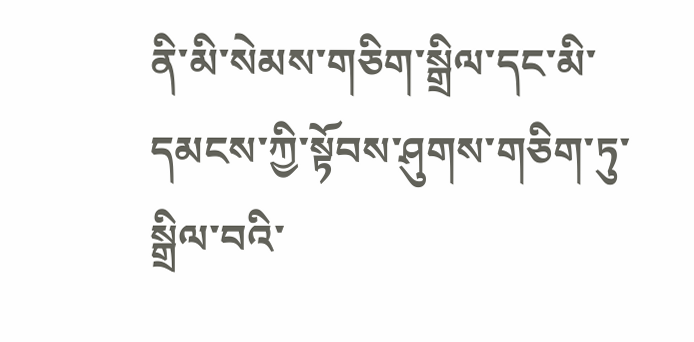ནི་མི་སེམས་གཅིག་སྒྲིལ་དང་མི་དམངས་ཀྱི་སྟོབས་ཤུགས་གཅིག་ཏུ་སྒྲིལ་བའི་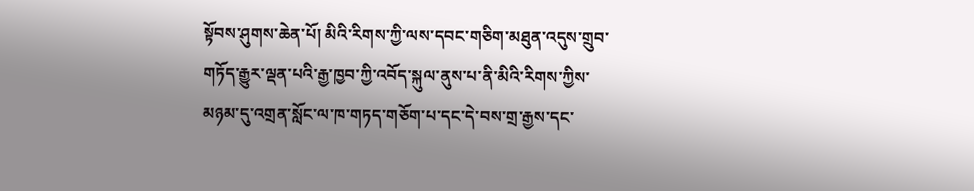སྟོབས་ཤུགས་ཆེན་པོ། མིའི་རིགས་ཀྱི་ལས་དབང་གཅིག་མཐུན་འདུས་གྲུབ་གཏོད་རྒྱུར་ལྡན་པའི་རྒྱ་ཁྱབ་ཀྱི་འབོད་སྐུལ་ནུས་པ་ནི་མིའི་རིགས་ཀྱིས་མཉམ་དུ་འགྲན་སློང་ལ་ཁ་གཏད་གཅོག་པ་དང་དེ་བས་གྲ་རྒྱས་དང་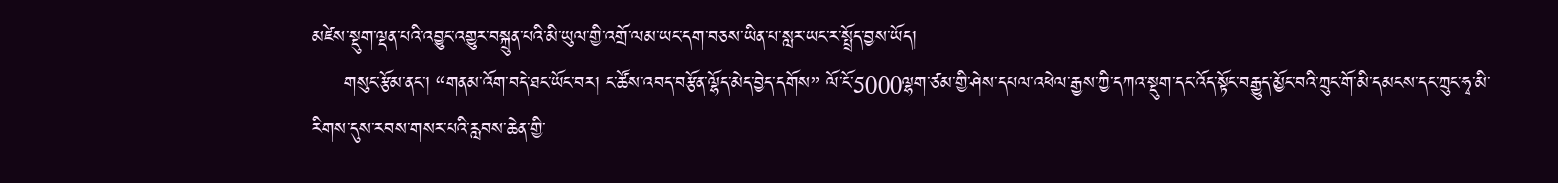མཛེས་སྡུག་ལྡན་པའི་འབྱུང་འགྱུར་བསྐྲུན་པའི་མི་ཡུལ་གྱི་འགྲོ་ལམ་ཡང་དག་བཅས་ཡིན་པ་སླར་ཡང་ར་སྤྲོད་བྱས་ཡོད།
     གསུང་རྩོམ་ནང་། “གནམ་འོག་བདེ་ཐང་ཡོང་བར། ང་ཚོས་འབད་བརྩོན་ལྷོད་མེད་བྱེད་དགོས” ལོ་ངོ་5000ལྷག་ཙམ་གྱི་ཤེས་དཔལ་འཕེལ་རྒྱས་ཀྱི་དཀའ་སྡུག་དང་འོད་སྟོང་བརྒྱུད་མྱོང་བའི་ཀྲུང་གོ་མི་དམངས་དང་ཀྲུང་ཧྭ་མི་རིགས་དུས་རབས་གསར་པའི་རླབས་ཆེན་གྱི་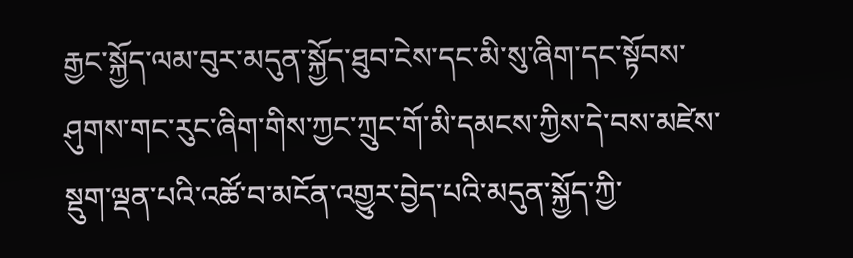རྒྱང་སྐྱོད་ལམ་བུར་མདུན་སྐྱོད་ཐུབ་ངེས་དང་མི་སུ་ཞིག་དང་སྟོབས་ཤུགས་གང་རུང་ཞིག་གིས་ཀྱང་ཀྲུང་གོ་མི་དམངས་ཀྱིས་དེ་བས་མཛེས་སྡུག་ལྡན་པའི་འཚོ་བ་མངོན་འགྱུར་བྱེད་པའི་མདུན་སྐྱོད་ཀྱི་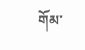གོམ་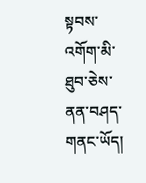སྟབས་འགོག་མི་ཐུབ་ཅེས་ནན་བཤད་གནང་ཡོད།